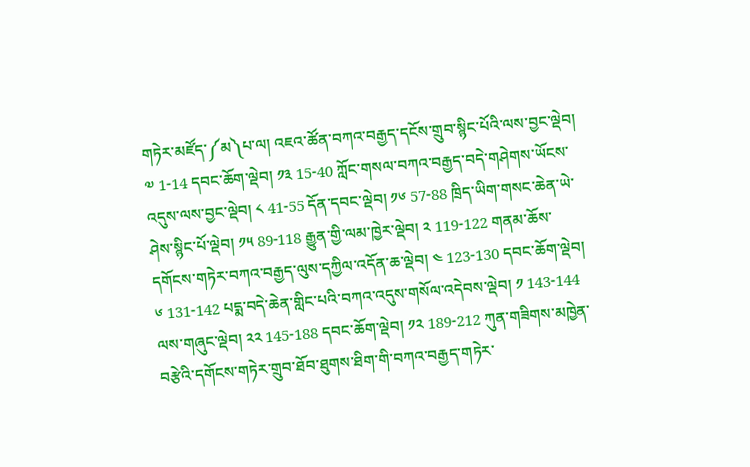གཏེར་མཛོད་༼མ༽པ་ལ། འཇའ་ཚོན་བཀའ་བརྒྱད་དངོས་གྲུབ་སྙིང་པོའི་ལས་བྱང་ལྡེབ། ༧ 1-14 དབང་ཆོག་ལྡེབ། ༡༣ 15-40 ཀློང་གསལ་བཀའ་བརྒྱད་བདེ་གཤེགས་ཡོངས་འདུས་ལས་བྱང་ལྡེབ། ༨ 41-55 དོན་དབང་ལྡེབ། ༡༦ 57-88 ཁྲིད་ཡིག་གསང་ཆེན་ཡེ་ཤེས་སྙིང་པོ་ལྡེབ། ༡༥ 89-118 རྒྱུན་གྱི་ལམ་ཁྱེར་ལྡེབ། ༢ 119-122 གནམ་ཆོས་དགོངས་གཏེར་བཀའ་བརྒྱད་ལུས་དཀྱིལ་འདོན་ཆ་ལྡེབ། ༤ 123-130 དབང་ཆོག་ལྡེབ། ༦ 131-142 པདྨ་བདེ་ཆེན་གླིང་པའི་བཀའ་འདུས་གསོལ་འདེབས་ལྡེབ། ༡ 143-144 ལས་གཞུང་ལྡེབ། ༢༢ 145-188 དབང་ཆོག་ལྡེབ། ༡༢ 189-212 ཀུན་གཟིགས་མཁྱེན་བརྩེའི་དགོངས་གཏེར་གྲུབ་ཐོབ་ཐུགས་ཐིག་གི་བཀའ་བརྒྱད་གཏེར་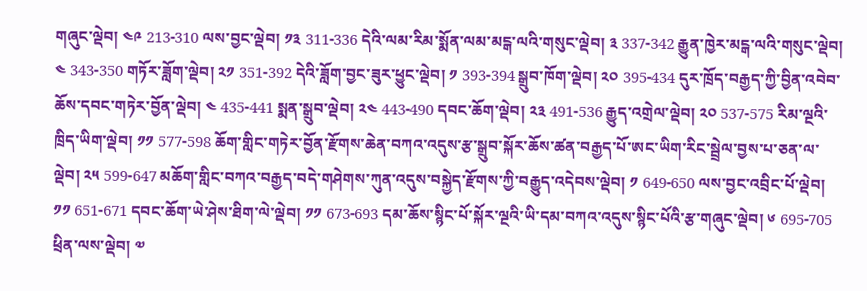གཞུང་ལྡེབ། ༤༩ 213-310 ལས་བྱང་ལྡེབ། ༡༣ 311-336 དེའི་ལམ་རིམ་སྨོན་ལམ་མངྒ་ལའི་གསུང་ལྡེབ། ༣ 337-342 རྒྱུན་ཁྱེར་མངྒ་ལའི་གསུང་ལྡེབ། ༤ 343-350 གཏོར་ཟློག་ལྡེབ། ༢༡ 351-392 དེའི་ཟློག་བྱང་ཟུར་ཕྱུང་ལྡེབ། ༡ 393-394 སྒྲུབ་ཁོག་ལྡེབ། ༢༠ 395-434 དུར་ཁྲོད་བརྒྱད་ཀྱི་བྱིན་འབེབ་ཆོས་དབང་གཏེར་བྱོན་ལྡེབ། ༤ 435-441 སྨན་སྒྲུབ་ལྡེབ། ༢༤ 443-490 དབང་ཆོག་ལྡེབ། ༢༣ 491-536 རྒྱུད་འགྲེལ་ལྡེབ། ༢༠ 537-575 རིམ་ལྔའི་ཁྲིད་ཡིག་ལྡེབ། ༡༡ 577-598 ཆོག་གླིང་གཏེར་བྱོན་རྫོགས་ཆེན་བཀའ་འདུས་རྩ་སྒྲུབ་སྐོར་ཆོས་ཚན་བརྒྱད་པོ་ཨང་ཡིག་རིང་སྦྲེལ་བྱས་པ་ཅན་ལ་ལྡེབ། ༢༥ 599-647 མཆོག་གླིང་བཀའ་བརྒྱད་བདེ་གཤེགས་ཀུན་འདུས་བསྐྱེད་རྫོགས་ཀྱི་བརྒྱུད་འདེབས་ལྡེབ། ༡ 649-650 ལས་བྱང་འབྲིང་པོ་ལྡེབ། ༡༡ 651-671 དབང་ཆོག་ཡེ་ཤེས་ཐིག་ལེ་ལྡེབ། ༡༡ 673-693 དམ་ཆོས་སྙིང་པོ་སྐོར་ལྔའི་ཡི་དམ་བཀའ་འདུས་སྙིང་པོའི་རྩ་གཞུང་ལྡེབ། ༦ 695-705 ཕྲིན་ལས་ལྡེབ། ༧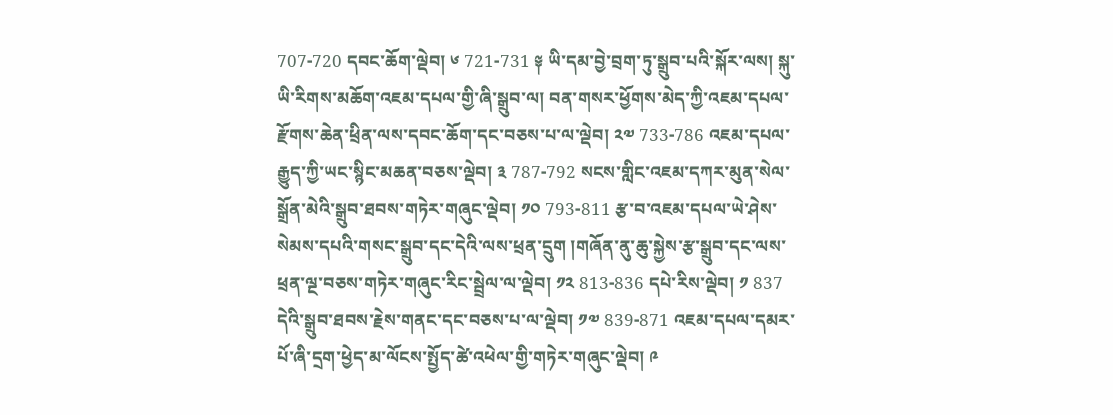707-720 དབང་ཆོག་ལྡེབ། ༦ 721-731 ༈ ཡི་དམ་བྱེ་བྲག་ཏུ་སྒྲུབ་པའི་སྐོར་ལས། སྐུ་ཡི་རིགས་མཆོག་འཇམ་དཔལ་གྱི་ཞི་སྒྲུབ་ལ། བན་གསར་ཕྱོགས་མེད་ཀྱི་འཇམ་དཔལ་རྫོགས་ཆེན་ཕྲིན་ལས་དབང་ཆོག་དང་བཅས་པ་ལ་ལྡེབ། ༢༧ 733-786 འཇམ་དཔལ་རྒྱུད་ཀྱི་ཡང་སྙིང་མཆན་བཅས་ལྡེབ། ༣ 787-792 སངས་གླིང་འཇམ་དཀར་མུན་སེལ་སྒྲོན་མེའི་སྒྲུབ་ཐབས་གཏེར་གཞུང་ལྡེབ། ༡༠ 793-811 རྩ་བ་འཇམ་དཔལ་ཡེ་ཤེས་སེམས་དཔའི་གསང་སྒྲུབ་དང་དེའི་ལས་ཕྲན་དྲུག །གཞོན་ནུ་ཆུ་སྐྱེས་རྩ་སྒྲུབ་དང་ལས་ཕྲན་ལྔ་བཅས་གཏེར་གཞུང་རིང་སྦྲེལ་ལ་ལྡེབ། ༡༢ 813-836 དཔེ་རིས་ལྡེབ། ༡ 837 དེའི་སྒྲུབ་ཐབས་རྗེས་གནང་དང་བཅས་པ་ལ་ལྡེབ། ༡༧ 839-871 འཇམ་དཔལ་དམར་པོ་ཞི་དྲག་ཕྱེད་མ་ལོངས་སྤྱོད་ཚེ་འཕེལ་གྱི་གཏེར་གཞུང་ལྡེབ། ༩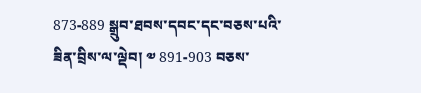873-889 སྒྲུབ་ཐབས་དབང་དང་བཅས་པའི་ཟིན་བྲིས་ལ་ལྡེབ། ༧ 891-903 བཅས་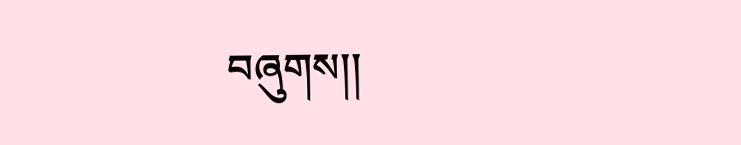བཞུགས།།